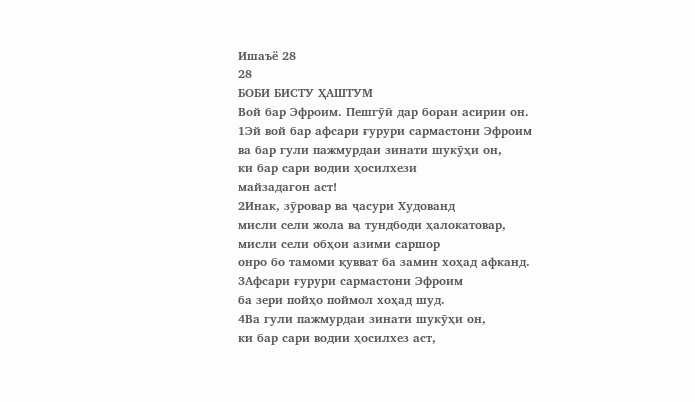Ишаъё 28
28
БОБИ БИСТУ ҲАШТУМ
Вой бар Эфроим. Пешгӯӣ дар бораи асирии он.
1Эй вой бар афсари ғурури сармастони Эфроим
ва бар гули пажмурдаи зинати шукӯҳи он,
ки бар сари водии ҳосилхези
майзадагон аст!
2Инак, зӯровар ва ҷасури Худованд
мисли сели жола ва тундбоди ҳалокатовар,
мисли сели обҳои азими саршор
онро бо тамоми қувват ба замин хоҳад афканд.
3Афсари ғурури сармастони Эфроим
ба зери пойҳо поймол хоҳад шуд.
4Ва гули пажмурдаи зинати шукӯҳи он,
ки бар сари водии ҳосилхез аст,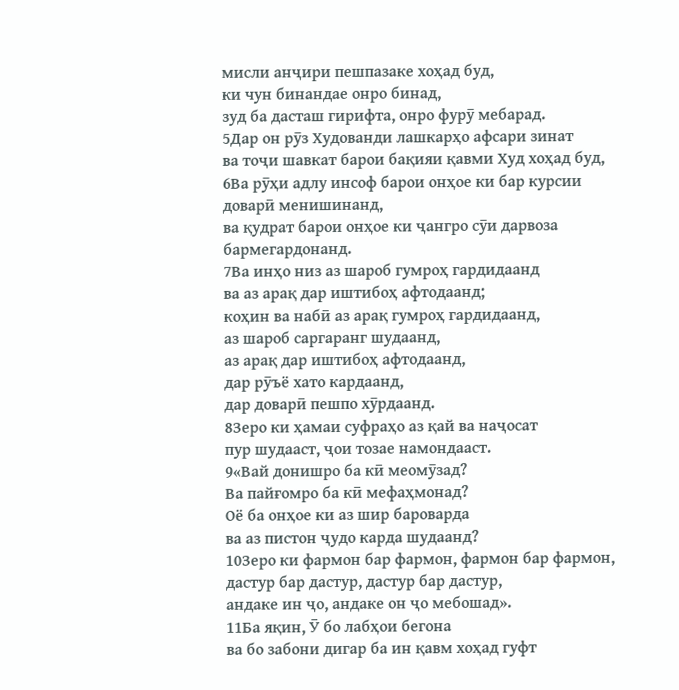мисли анҷири пешпазаке хоҳад буд,
ки чун бинандае онро бинад,
зуд ба дасташ гирифта, онро фурӯ мебарад.
5Дар он рӯз Худованди лашкарҳо афсари зинат
ва тоҷи шавкат барои бақияи қавми Худ хоҳад буд,
6Ва рӯҳи адлу инсоф барои онҳое ки бар курсии
доварӣ менишинанд,
ва қудрат барои онҳое ки ҷангро сӯи дарвоза
бармегардонанд.
7Ва инҳо низ аз шароб гумроҳ гардидаанд
ва аз арақ дар иштибоҳ афтодаанд;
коҳин ва набӣ аз арақ гумроҳ гардидаанд,
аз шароб саргаранг шудаанд,
аз арақ дар иштибоҳ афтодаанд,
дар рӯъё хато кардаанд,
дар доварӣ пешпо хӯрдаанд.
8Зеро ки ҳамаи суфраҳо аз қай ва наҷосат
пур шудааст, ҷои тозае намондааст.
9«Вай донишро ба кӣ меомӯзад?
Ва пайғомро ба кӣ мефаҳмонад?
Оё ба онҳое ки аз шир бароварда
ва аз пистон ҷудо карда шудаанд?
10Зеро ки фармон бар фармон, фармон бар фармон,
дастур бар дастур, дастур бар дастур,
андаке ин ҷо, андаке он ҷо мебошад».
11Ба яқин, Ӯ бо лабҳои бегона
ва бо забони дигар ба ин қавм хоҳад гуфт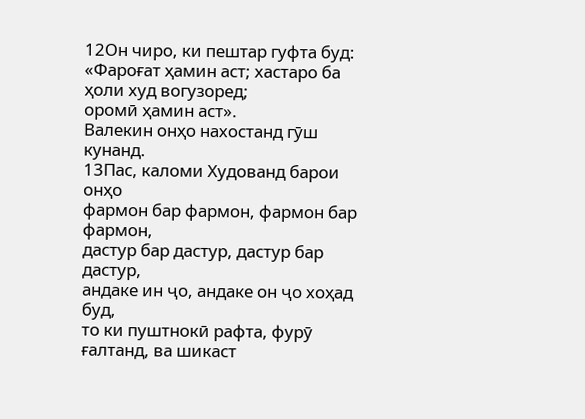12Он чиро, ки пештар гуфта буд:
«Фароғат ҳамин аст; хастаро ба ҳоли худ вогузоред;
оромӣ ҳамин аст».
Валекин онҳо нахостанд гӯш кунанд.
13Пас, каломи Худованд барои онҳо
фармон бар фармон, фармон бар фармон,
дастур бар дастур, дастур бар дастур,
андаке ин ҷо, андаке он ҷо хоҳад буд,
то ки пуштнокӣ рафта, фурӯ ғалтанд, ва шикаст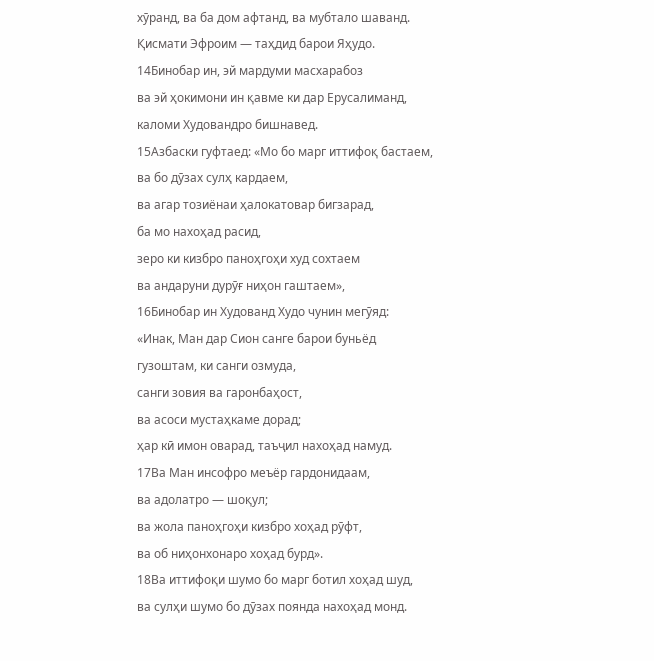хӯранд, ва ба дом афтанд, ва мубтало шаванд.
Қисмати Эфроим — таҳдид барои Яҳудо.
14Бинобар ин, эй мардуми масхарабоз
ва эй ҳокимони ин қавме ки дар Ерусалиманд,
каломи Худовандро бишнавед.
15Азбаски гуфтаед: «Мо бо марг иттифоқ бастаем,
ва бо дӯзах сулҳ кардаем,
ва агар тозиёнаи ҳалокатовар бигзарад,
ба мо нахоҳад расид,
зеро ки кизбро паноҳгоҳи худ сохтаем
ва андаруни дурӯғ ниҳон гаштаем»,
16Бинобар ин Худованд Худо чунин мегӯяд:
«Инак, Ман дар Сион санге барои буньёд
гузоштам, ки санги озмуда,
санги зовия ва гаронбаҳост,
ва асоси мустаҳкаме дорад;
ҳар кӣ имон оварад, таъҷил нахоҳад намуд.
17Ва Ман инсофро меъёр гардонидаам,
ва адолатро — шоқул;
ва жола паноҳгоҳи кизбро хоҳад рӯфт,
ва об ниҳонхонаро хоҳад бурд».
18Ва иттифоқи шумо бо марг ботил хоҳад шуд,
ва сулҳи шумо бо дӯзах поянда нахоҳад монд.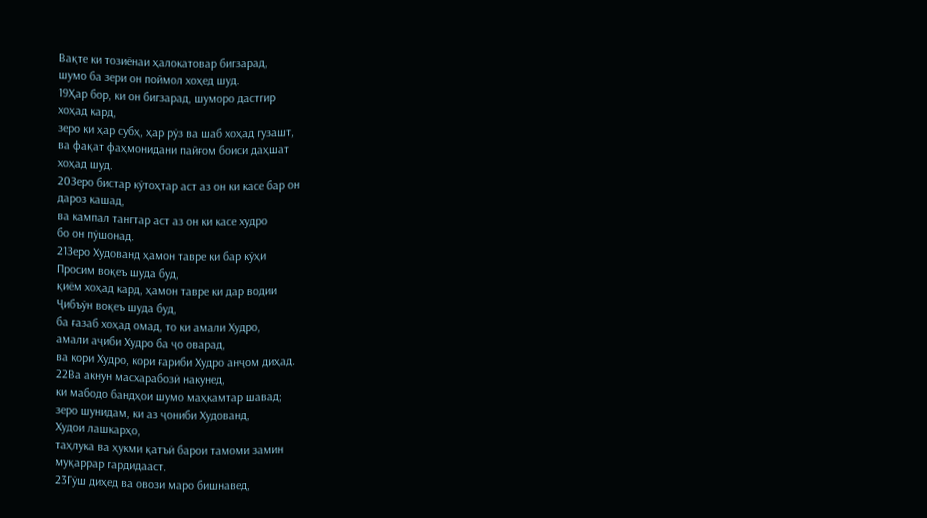Вақте ки тозиёнаи ҳалокатовар бигзарад,
шумо ба зери он поймол хоҳед шуд.
19Ҳар бор, ки он бигзарад, шуморо дастгир
хоҳад кард,
зеро ки ҳар субҳ, ҳар рӯз ва шаб хоҳад гузашт,
ва фақат фаҳмонидани пайғом боиси даҳшат
хоҳад шуд.
20Зеро бистар кӯтоҳтар аст аз он ки касе бар он
дароз кашад,
ва кампал тангтар аст аз он ки касе худро
бо он пӯшонад.
21Зеро Худованд ҳамон тавре ки бар кӯҳи
Просим воқеъ шуда буд,
қиём хоҳад кард, ҳамон тавре ки дар водии
Ҷибъӯн воқеъ шуда буд,
ба ғазаб хоҳад омад, то ки амали Худро,
амали аҷиби Худро ба ҷо оварад,
ва кори Худро, кори ғариби Худро анҷом диҳад.
22Ва акнун масхарабозӣ накунед,
ки мабодо бандҳои шумо маҳкамтар шавад;
зеро шунидам, ки аз ҷониби Худованд,
Худои лашкарҳо,
таҳлука ва ҳукми қатъӣ барои тамоми замин
муқаррар гардидааст.
23Гӯш диҳед ва овози маро бишнавед,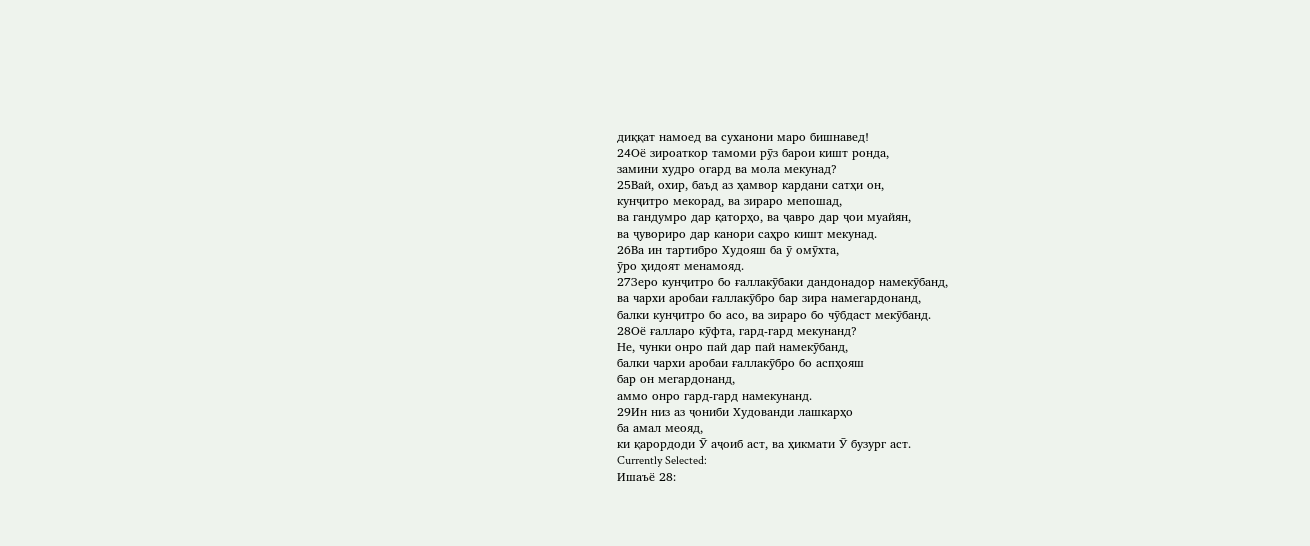диққат намоед ва суханони маро бишнавед!
24Оё зироаткор тамоми рӯз барои кишт ронда,
замини худро огард ва мола мекунад?
25Вай, охир, баъд аз ҳамвор кардани сатҳи он,
кунҷитро мекорад, ва зираро мепошад,
ва гандумро дар қаторҳо, ва ҷавро дар ҷои муайян,
ва ҷувориро дар канори саҳро кишт мекунад.
26Ва ин тартибро Худояш ба ӯ омӯхта,
ӯро ҳидоят менамояд.
27Зеро кунҷитро бо ғаллакӯбаки дандонадор намекӯбанд,
ва чархи аробаи ғаллакӯбро бар зира намегардонанд,
балки кунҷитро бо асо, ва зираро бо чӯбдаст мекӯбанд.
28Оё ғалларо кӯфта, гард‐гард мекунанд?
Не, чунки онро пай дар пай намекӯбанд,
балки чархи аробаи ғаллакӯбро бо аспҳояш
бар он мегардонанд,
аммо онро гард‐гард намекунанд.
29Ин низ аз ҷониби Худованди лашкарҳо
ба амал меояд,
ки қарордоди Ӯ аҷоиб аст, ва ҳикмати Ӯ бузург аст.
Currently Selected:
Ишаъё 28: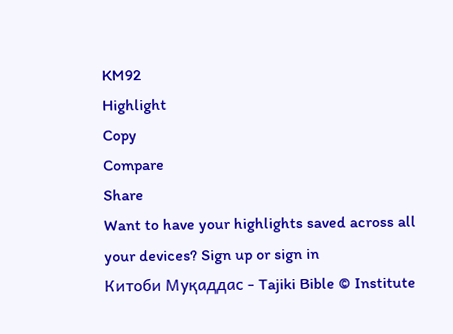KM92
Highlight
Copy
Compare
Share
Want to have your highlights saved across all your devices? Sign up or sign in
Китоби Муқаддас - Tajiki Bible © Institute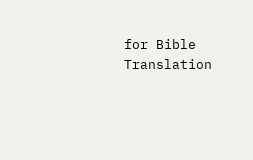for Bible Translation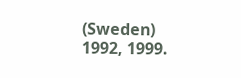(Sweden) 1992, 1999.